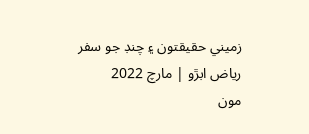زميني حقيقتون ۽ چنڊ جو سفر رياض ابڙو | مارچ 2022
مون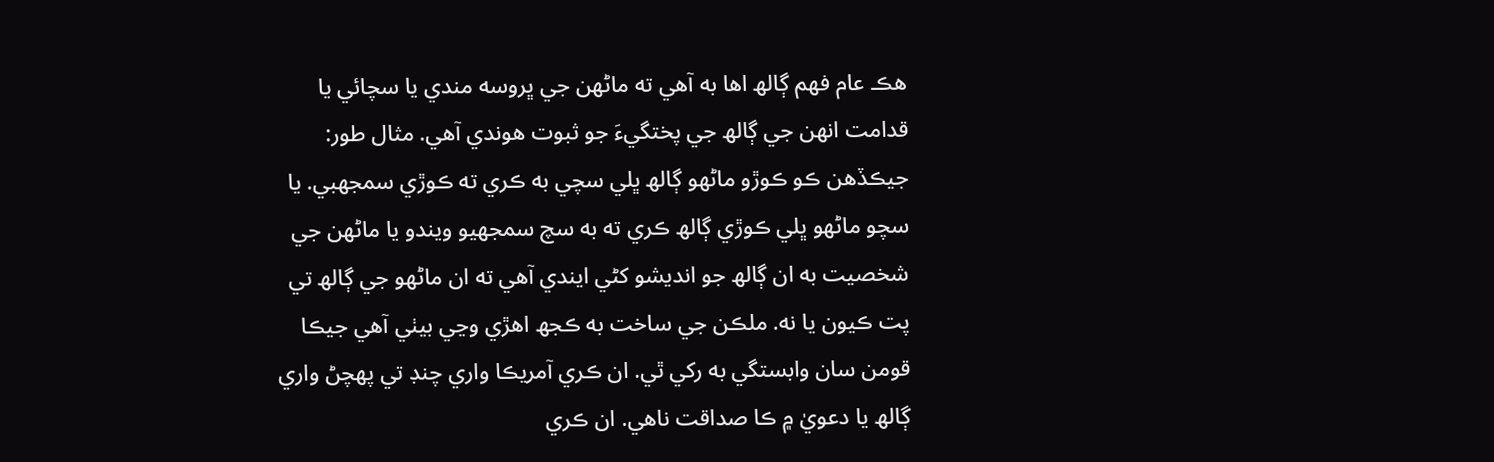هڪ عام فهم ڳالھ اها به آهي ته ماڻهن جي ڀروسه مندي يا سچائي يا قدامت انهن جي ڳالھ جي پختگيءَ جو ثبوت هوندي آهي. مثال طور: جيڪڏهن ڪو ڪوڙو ماڻهو ڳالھ ڀلي سچي به ڪري ته ڪوڙي سمجهبي. يا سچو ماڻهو ڀلي ڪوڙي ڳالھ ڪري ته به سچ سمجهيو ويندو يا ماڻهن جي شخصيت به ان ڳالھ جو انديشو کڻي ايندي آهي ته ان ماڻهو جي ڳالھ تي پت ڪيون يا نه. ملڪن جي ساخت به ڪجھ اهڙي وڃي بيٺي آهي جيڪا قومن سان وابستگي به رکي ٿي. ان ڪري آمريڪا واري چنڊ تي پهچڻ واري ڳالھ يا دعويٰ ۾ ڪا صداقت ناهي. ان ڪري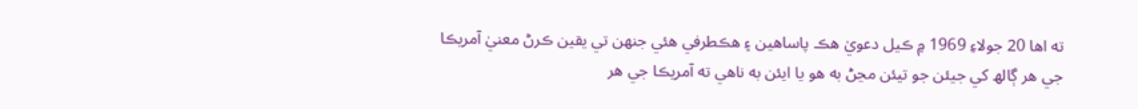ته اها 20 جولاءِ 1969 ۾ ڪيل دعويٰ هڪ پاساهين ۽ هڪطرفي هئي جنهن تي يقين ڪرڻ معنيٰ آمريڪا جي هر ڳالھ کي جيئن جو تيئن مڃڻ به هو يا ايئن به ناهي ته آمريڪا جي هر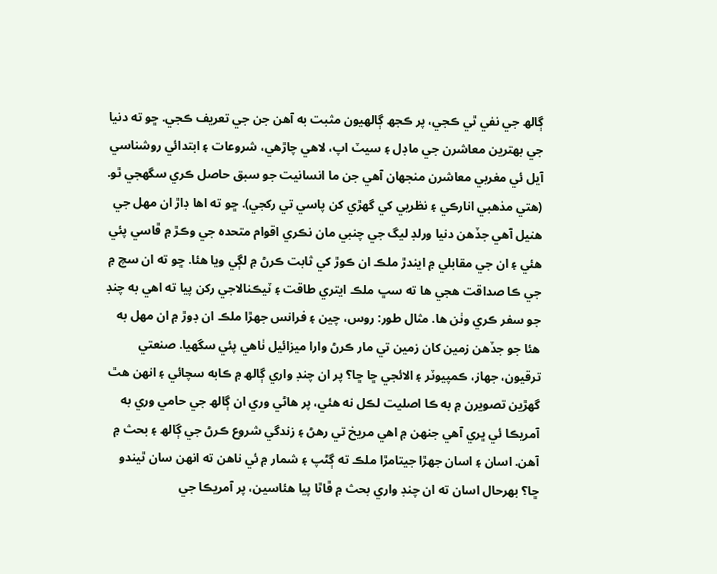ڳالھ جي نفي ٿي ڪجي، پر ڪجھ ڳالهيون مثبت به آهن جن جي تعريف ڪجي. ڇو ته دنيا جي بهترين معاشرن جي ماڊل ۽ سيٽ اپ، لاهي چاڙهي، شروعات ۽ ابتدائي روشناسي آيل ئي مغربي معاشرن منجهان آهي جن ما انسانيت جو سبق حاصل ڪري سگهجي ٿو. (هتي مذهبي انارڪي ۽ نظريي کي گهڙي کن پاسي تي رکجي). ڇو ته اها ڊاڙ ان مهل جي هنيل آهي جڏهن دنيا ورلڊ ليگ جي چنبي مان نڪري اقوام متحده جي وڪڙ ۾ ڦاسي پئي هئي ۽ ان جي مقابلي ۾ ايندڙ ملڪ ان ڪوڙ کي ثابت ڪرڻ ۾ لڳي ويا هئا. ڇو ته ان سچ ۾ جي ڪا صداقت هجي ها ته سڀ ملڪ ايتري طاقت ۽ ٽيڪنالاجي رکن پيا ته اهي به چنڊ جو سفر ڪري وٺن ها. مثال طور: روس، چين ۽ فرانس جهڙا ملڪ ان ڊوڙ ۾ ان مهل به هئا جو جڏهن زمين کان زمين تي مار ڪرڻ وارا ميزائيل ٺاهي پئي سگهيا. صنعتي ترقيون، جهاز، ڪمپيوٽر ۽ الائجي ڇا ڇا؟ پر ان چنڊ واري ڳالھ ۾ ڪابه سچائي ۽ انهن هٿ گھڙين تصويرن ۾ به ڪا اصليت لڪل نه هئي، پر هاڻي وري ان ڳالھ جي حامي وري به آمريڪا ئي ڀري آهي جنهن ۾ اهي مريخ تي رهڻ ۽ زندگي شروع ڪرڻ جي ڳالھ ۽ بحث ۾ آهن. اسان ۽ اسان جهڙا جيتامڙا ملڪ ته ڳڻپ ۽ شمار ۾ ئي ناهن ته انهن سان ٿيندو ڇا؟ بهرحال اسان ته ان چنڊ واري بحث ۾ ڦاٿا پيا هئاسين، پر آمريڪا جي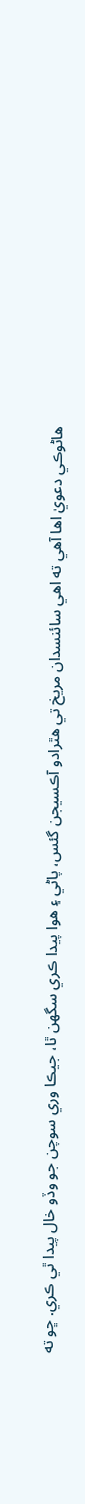هاڻوڪي دعويٰ اها آهي ته اهي سائنسدان مريخ تي هٿرادو آڪسيجن گئس، پاڻي ۽ هوا پيدا ڪري سگهن ٿا، جيڪا وري سوچن جو وڏو خال پيدا ٿي ڪري. ڇو ته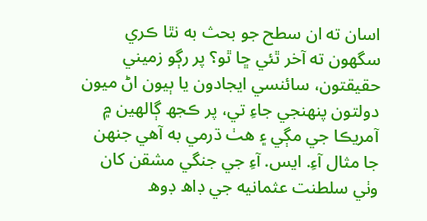اسان ته ان سطح جو بحث به نٿا ڪري سگهون ته آخر ٿئي ڇا ٿو؟ پر رڳو زميني حقيقتون، سائنسي ايجادون يا ٻيون اڻ ميون دولتون پنهنجي جاءِ تي، پر ڪجھ ڳالهين ۾ آمريڪا جي مڳي ۽ هٺ ڌرمي به آهي جنهن جا مثال آءِ. ايس. آءِ جي جنگي مشقن کان وٺي سلطنت عثمانيه جي ڊاھ ڊوھ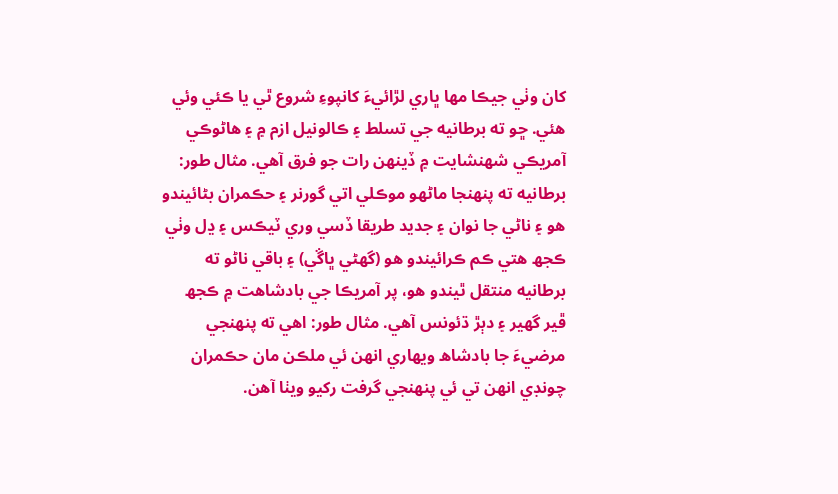کان وٺي جيڪا مها ڀاري لڙائيءَ کانپوءِ شروع ٿي يا ڪئي وئي هئي. ڇو ته برطانيه جي تسلط ۽ ڪالونيل ازم ۾ ۽ هاڻوڪي آمريڪي شهنشايت ۾ ڏينهن رات جو فرق آهي. مثال طور: برطانيه ته پنهنجا ماڻهو موڪلي اتي گورنر ۽ حڪمران بڻائيندو هو ۽ ناڻي جا نوان ۽ جديد طريقا ڏسي وري ٽيڪس ۽ ڍل وٺي ڪجھ هتي ڪم ڪرائيندو هو (گھڻي ڀاڱي) ۽ باقي ناڻو ته برطانيه منتقل ٿيندو هو، پر آمريڪا جي بادشاهت ۾ ڪجھ ڦير گهير ۽ دٻڙ ڌئونس آهي. مثال طور: اهي ته پنهنجي مرضيءَ جا بادشاھ ويهاري انهن ئي ملڪن مان حڪمران چونڊي انهن تي ئي پنهنجي گرفت رکيو ويٺا آهن.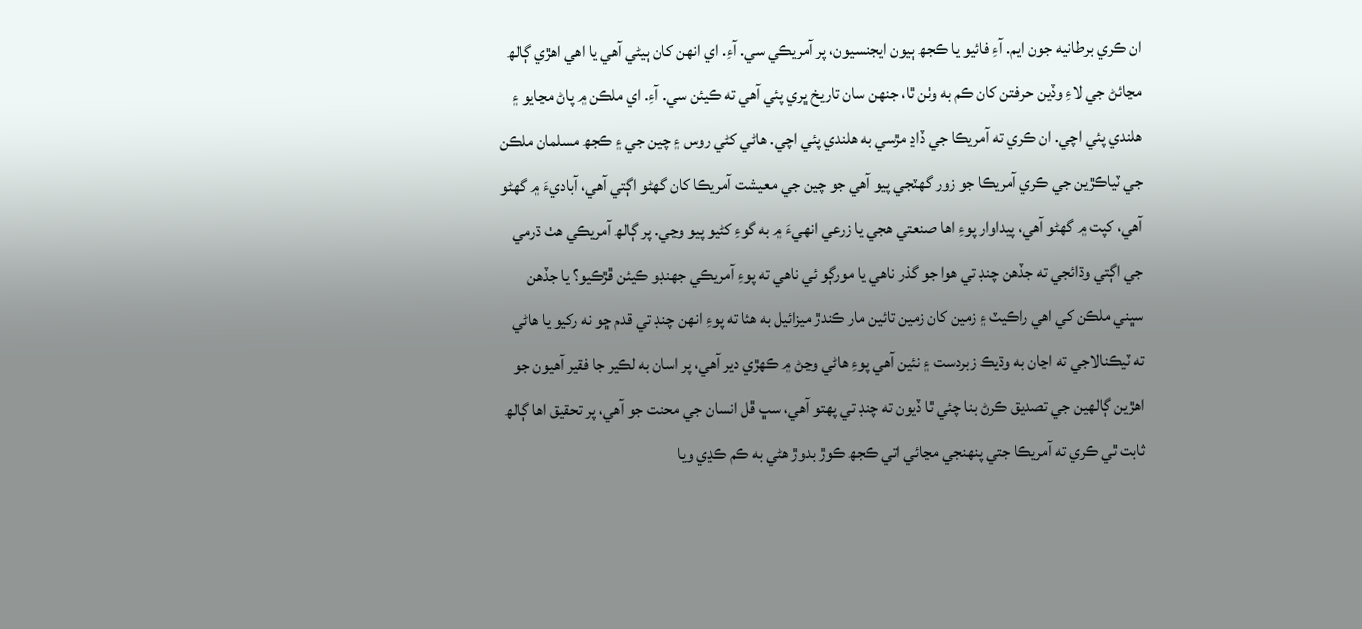ان ڪري برطانيه جون ايم. آءِ فائيو يا ڪجھ ٻيون ايجنسيون، پر آمريڪي سي. آءِ. اي انهن کان ٻيڻي آهي يا اهي اهڙي ڳالھ مڃائڻ جي لاءِ وڏين حرفتن کان ڪم به وٺن ٿا، جنهن سان تاريخ ڀري پئي آهي ته ڪيئن سي. آءِ. اي ملڪن ۾ پاڻ مڃايو ۽ هلندي پئي اچي. ان ڪري ته آمريڪا جي ڏاڍ مڙسي به هلندي پئي اچي. هاڻي کڻي روس ۽ چين جي ۽ ڪجھ مسلمان ملڪن جي ٽياڪڙين جي ڪري آمريڪا جو زور گھٽجي پيو آهي جو چين جي معيشت آمريڪا کان گھڻو اڳتي آهي، آباديءَ ۾ گھڻو آهي، کپت ۾ گھڻو آهي، پيداوار پوءِ اها صنعتي هجي يا زرعي انهيءَ ۾ به گوءِ کڻيو پيو وڃي. پر ڳالھ آمريڪي هٺ ڌرمي جي اڳتي وڌائجي ته جڏهن چنڊ تي هوا جو گذر ناهي يا مورڳو ئي ناهي ته پوءِ آمريڪي جھنڊو ڪيئن ڦڙڪيو؟ يا جڏهن سڀني ملڪن کي اهي راڪيٽ ۽ زمين کان زمين تائين مار ڪندڙ ميزائيل به هئا ته پوءِ انهن چنڊ تي قدم ڇو نه رکيو يا هاڻي ته ٽيڪنالاجي ته اڃان به وڌيڪ زبردست ۽ نئين آهي پوءِ هاڻي وڃڻ ۾ ڪهڙي دير آهي، پر اسان به لڪير جا فقير آهيون جو اهڙين ڳالهين جي تصديق ڪرڻ بنا چئي ٿا ڏيون ته چنڊ تي پهتو آهي، سڀ ڦل انسان جي محنت جو آهي، پر تحقيق اها ڳالھ ثابت ٿي ڪري ته آمريڪا جتي پنهنجي مڃائي اتي ڪجھ ڪوڙ بدوڙ هڻي به ڪم ڪڍي ويا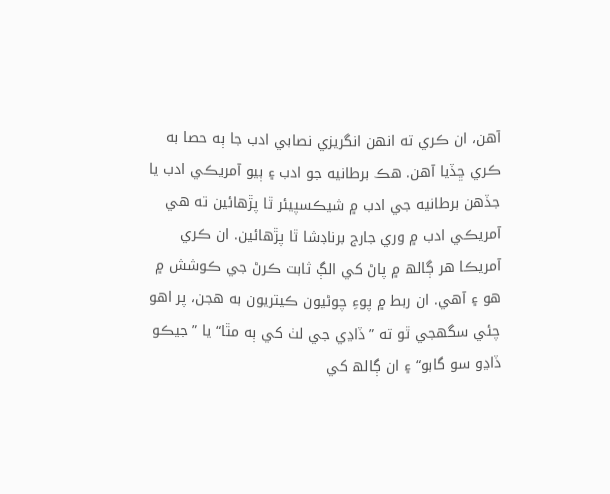آهن، ان ڪري ته انهن انگريزي نصابي ادب جا ٻه حصا به ڪري ڇڏيا آهن. هڪ برطانيه جو ادب ۽ ٻيو آمريڪي ادب يا جڏهن برطانيه جي ادب ۾ شيڪسپيئر ٿا پڙهائين ته هي آمريڪي ادب ۾ وري جارج برناڊشا ٿا پڙهائين. ان ڪري آمريڪا هر ڳالھ ۾ پاڻ کي الڳ ثابت ڪرڻ جي ڪوشش ۾ هو ۽ آهي. ان ربط ۾ پوءِ چوڻيون ڪيتريون به هجن، پر اهو چئي سگهجي ٿو ته ”ڏاڍي جي لٺ کي ٻه مٿا“ يا ”جيڪو ڏاڍو سو گابو“ ۽ ان ڳالھ کي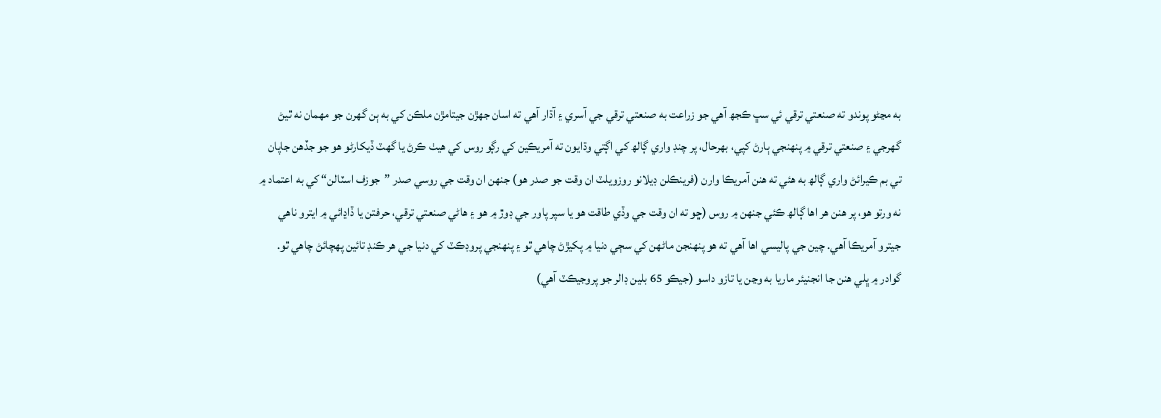به مڃڻو پوندو ته صنعتي ترقي ئي سڀ ڪجھ آهي جو زراعت به صنعتي ترقي جي آسري ۽ آڌار آهي ته اسان جهڙن جيتامڙن ملڪن کي به ٻن گهرن جو مهمان نه ٿيڻ گهرجي ۽ صنعتي ترقي ۾ پنهنجي ٻارڻ کپي، بهرحال، پر چنڊ واري ڳالھ کي اڳتي وڌايون ته آمريڪين کي رڳو روس کي هيٺ ڪرڻ يا گھٽ ڏيکارڻو هو جو جڏهن جاپان تي بم ڪيرائڻ واري ڳالھ به هئي ته هنن آمريڪا وارن (فرينڪلن ڊيلانو روزويلٽ ان وقت جو صدر هو) جنهن ان وقت جي روسي صدر ”جوزف اسٽالن“ کي به اعتماد ۾ نه ورتو هو، پر هنن هر اها ڳالھ ڪئي جنهن ۾ روس (ڇو ته ان وقت جي وڏي طاقت هو يا سپر پاور جي ڊوڙ ۾ هو ۽ هاڻي صنعتي ترقي، حرفتن يا ڏاڍائي ۾ ايترو ناهي جيترو آمريڪا آهي. چين جي پاليسي اها آهي ته هو پنهنجن ماڻهن کي سڄي دنيا ۾ پکيڙڻ چاهي ٿو ۽ پنهنجي پروڊڪٽ کي دنيا جي هر ڪنڊ تائين پهچائڻ چاهي ٿو. گوادر ۾ ڀلي هنن جا انجنيئر ماريا به وڃن يا تازو داسو (جيڪو 65 بلين ڊالر جو پروجيڪٽ آهي)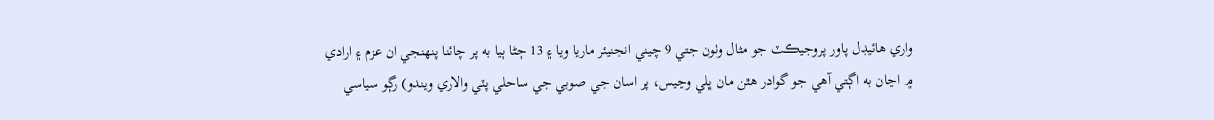واري هائيڊل پاور پروجيڪٽ جو مثال وٺون جتي 9 چيني انجنيئر ماريا ويا ۽ 13 ڄڻا ٻيا به پر چائنا پنهنجي ان عزم ۽ ارادي ۾ اڃان به اڳتي آهي جو گوادر هٿن مان ڀلي وڃيس، پر اسان جي صوبي جي ساحلي پٽي والاري ويندو) رڳو سياسي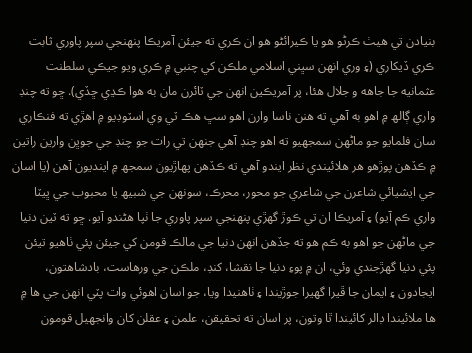بنيادن تي هيٺ ڪرڻو هو يا ڪيرائڻو هو ان ڪري ته جيئن آمريڪا پنهنجي سپر پاوري ثابت ڪري ڏيکاري (۽ وري انهن سڀني اسلامي ملڪن کي چنبي ۾ ڪري ويو جيڪي سلطنت عثمانيه جا جاهه و جلال هئا، پر آمريڪين انهن جي ٽائرن مان به هوا ڪڍي ڇڏي). ڇو ته چنڊ واري ڳالھ ۾ اهو به آهي ته هنن ناسا وارن اهو سڀ هڪ ٽي وي اسٽوڊيو ۾ اهڙي ته فنڪاري سان فلمايو جو ماڻهن سمجهيو ته اهو چنڊ آهي جنهن تي رات جو چنڊ جي جوڀن وارين راتين ۾ ڪڏهن پوڙهو هر هلائيندي نظر ايندو آهي ته ڪڏهن پهاڙيون سمجھ ۾ اينديون آهن (يا اسان جي ايشيائي شاعرن جي شاعري جو محور، محرڪ، سونهن جي شبيھ يا محبوب جي ڀيٽا واري ڪم آيو) ۽ آمريڪا ان تي ڪوڙ گهڙي پنهنجي سپر پاوري جا ٺپا هڻندو آيو. ڇو ته ٽين دنيا جي ماڻهن جو اهو به ڪم هو ته جڏهن انهن دنيا جي مالڪ قومن کي جيئن پئي ٺاهيو تيئن پئي دنيا گهڙجندي وئي، ان ۾ پوءِ دنيا جا نقشا، کنڊ، ملڪن جي ورهاست، بادشاهتون، ايجادون ۽ ايمان جا ڦيرا گھيرا جوڙيندا ۽ ٺاهنيدا ويا، جو اسان اهوئي وات پٽي انهن جي ها ۾ ها ملائيندا ڊالر کائيندا ٿا وتون، پر اسان ته تحقيقن، علمن ۽ عقلن کان وانجهيل قومون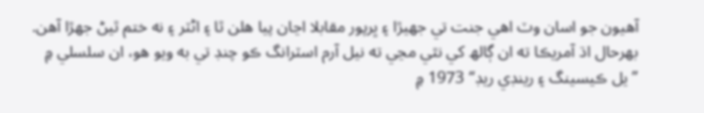آهيون جو اسان وٽ اهي جنت تي جھيڙا ۽ ڀرپور مقابلا اڃان پيا هلن ٿا ۽ اڻٽر ۽ نه ختم ٿيڻ جھڙا آهن. بهرحال اڌ آمريڪا ته ان ڳالھ کي نٿي مڃي ته نيل آرم اسٽرانگ ڪو چنڊ تي به ويو هو، ان سلسلي ۾ ”يل ڪيسينگ ۽ رينڊي ريڊ“ 1973 ۾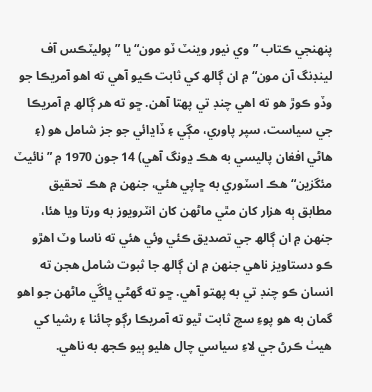پنهنجي ڪتاب ”وي نيور وينٽ ٽو مون“ يا ”پوليٽڪس آف لينڊنگ آن مون“ ۾ ان ڳالھ کي ثابت ڪيو آهي ته اهو آمريڪا جو وڏو ڪوڙ هو ته اهي چنڊ تي پهتا آهن. ڇو ته هر ڳالھ ۾ آمريڪا جي سياست، سپر پاوري، مڳي ۽ ڏاڍائي جو جز شامل هو (۽ هاڻي افغان پاليسي به هڪ ڍونگ آهي) 14 جون 1970 ۾ ”نائيٽ مئگزين“ هڪ اسٽوري به ڇاپي هئي، جنهن ۾ هڪ تحقيق مطابق ٻه هزار کان مٿي ماڻهن کان انٽرويوز به ورتا ويا هئا، جنهن ۾ ان ڳالھ جي تصديق ڪئي وئي هئي ته ناسا وٽ اهڙو ڪو دستاويز ناهي جنهن ۾ ان ڳالھ جا ثبوت شامل هجن ته انسان ڪو چنڊ تي به پهتو آهي. ڇو ته گھڻي ڀاڱي ماڻهن جو اهو گمان به هو پوءِ سچ ثابت ٿيو ته آمريڪا رڳو چائنا ۽ رشيا کي هيٺ ڪرڻ جي لاءِ سياسي چال هليو ٻيو ڪجھ به ناهي.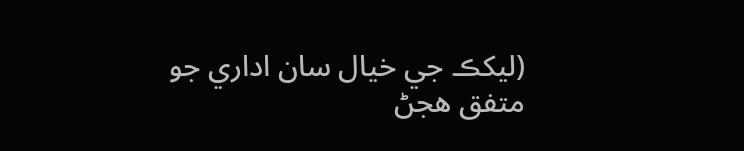(ليکڪ جي خيال سان اداري جو
متفق هجڻ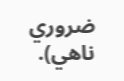ضروري ناهي).